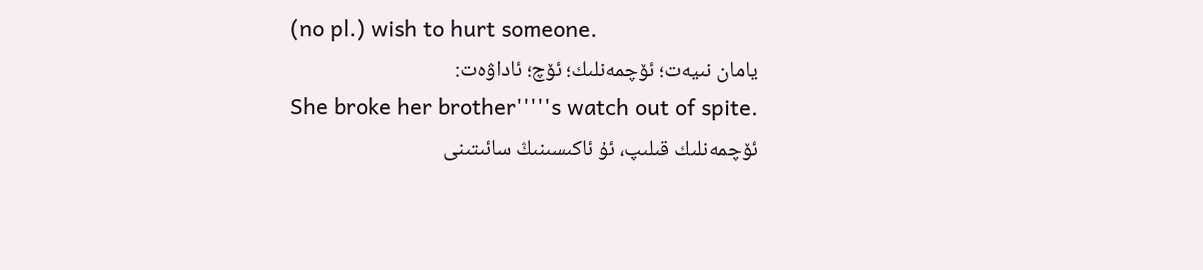(no pl.) wish to hurt someone.
يامان نىيەت؛ ئۆچمەنلىك؛ ئۆچ؛ ئاداۋەت:
She broke her brother'''''s watch out of spite.
ئۆچمەنلىك قىلىپ، ئۇ ئاكىسىنىڭ سائىتىنى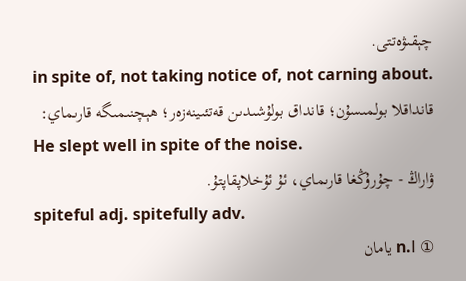چېقىۋەتتى.
in spite of, not taking notice of, not carning about.
قانداقلا بولمىسۇن؛ قانداق بولۇشىدىن قەتئىينەزەر؛ ھېچنىمىگە قارىماي:
He slept well in spite of the noise.
ۋاراڭ - چۇرۇڭغا قارىماي، ئۇ ئۇخلاپقاپتۇ.
spiteful adj. spitefully adv.
① n.Ⅰ يامان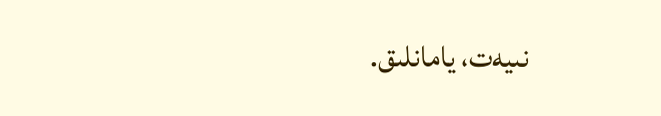نىيەت، يامانلىق.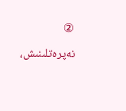② نەپرەتلىنىش،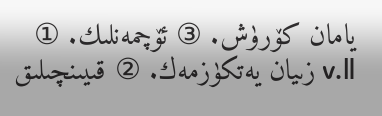يامان كۆرۈش. ③ ئۆچمەنلىك. ① v.Ⅱ زىيان يەتكۈزمەك. ② قىيىنچىلىق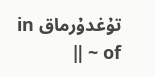تۇغدۇرماق in ~ of ‖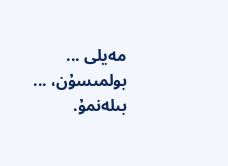مەيلى ... بولمىسۇن، ... بىلەنمۇ.